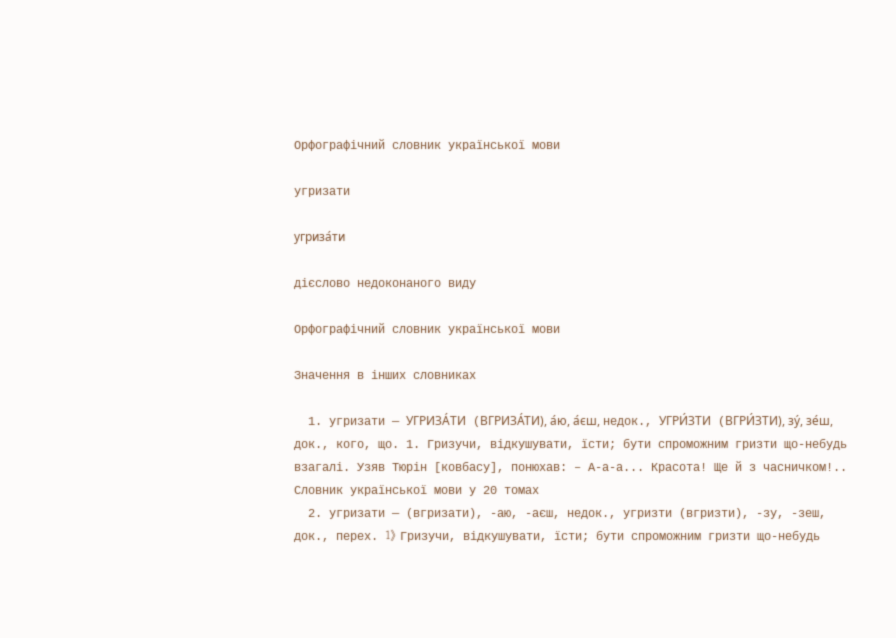Орфографічний словник української мови

угризати

угриза́ти

дієслово недоконаного виду

Орфографічний словник української мови

Значення в інших словниках

  1. угризати — УГРИЗА́ТИ (ВГРИЗА́ТИ), а́ю, а́єш, недок., УГРИ́ЗТИ (ВГРИ́ЗТИ), зу́, зе́ш, док., кого, що. 1. Гризучи, відкушувати, їсти; бути спроможним гризти що-небудь взагалі. Узяв Тюрін [ковбасу], понюхав: – А-а-а... Красота! Ще й з часничком!..  Словник української мови у 20 томах
  2. угризати — (вгризати), -аю, -аєш, недок., угризти (вгризти), -зу, -зеш, док., перех. 1》 Гризучи, відкушувати, їсти; бути спроможним гризти що-небудь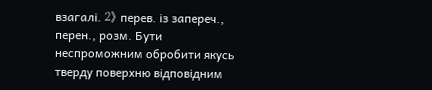взагалі. 2》 перев. із запереч., перен., розм. Бути неспроможним обробити якусь тверду поверхню відповідним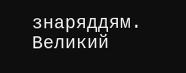знаряддям.  Великий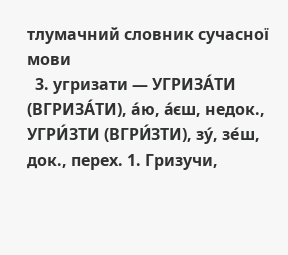тлумачний словник сучасної мови
  3. угризати — УГРИЗА́ТИ (ВГРИЗА́ТИ), а́ю, а́єш, недок., УГРИ́ЗТИ (ВГРИ́ЗТИ), зу́, зе́ш, док., перех. 1. Гризучи,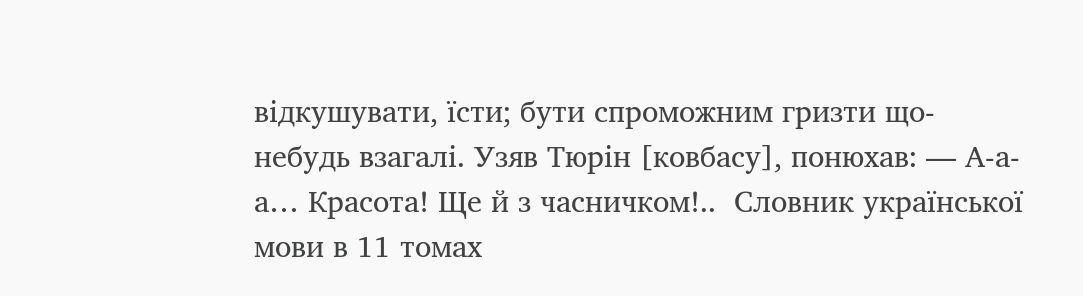відкушувати, їсти; бути спроможним гризти що-небудь взагалі. Узяв Тюрін [ковбасу], понюхав: — А-а-а… Красота! Ще й з часничком!..  Словник української мови в 11 томах